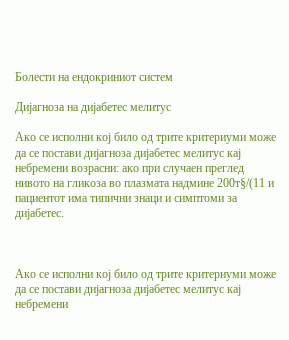Болести на ендокриниот систем

Дијагноза на дијабетес мелитус

Ако се исполни кој било од трите критериуми може да се постави дијагноза дијабетес мелитус кај небремени возрасни: ако при случаен преглед нивото на гликоза во плазмата надмине 200т§/(11 и пациентот има типични знаци и симптоми за дијабетес.



Ако се исполни кој било од трите критериуми може да се постави дијагноза дијабетес мелитус кај небремени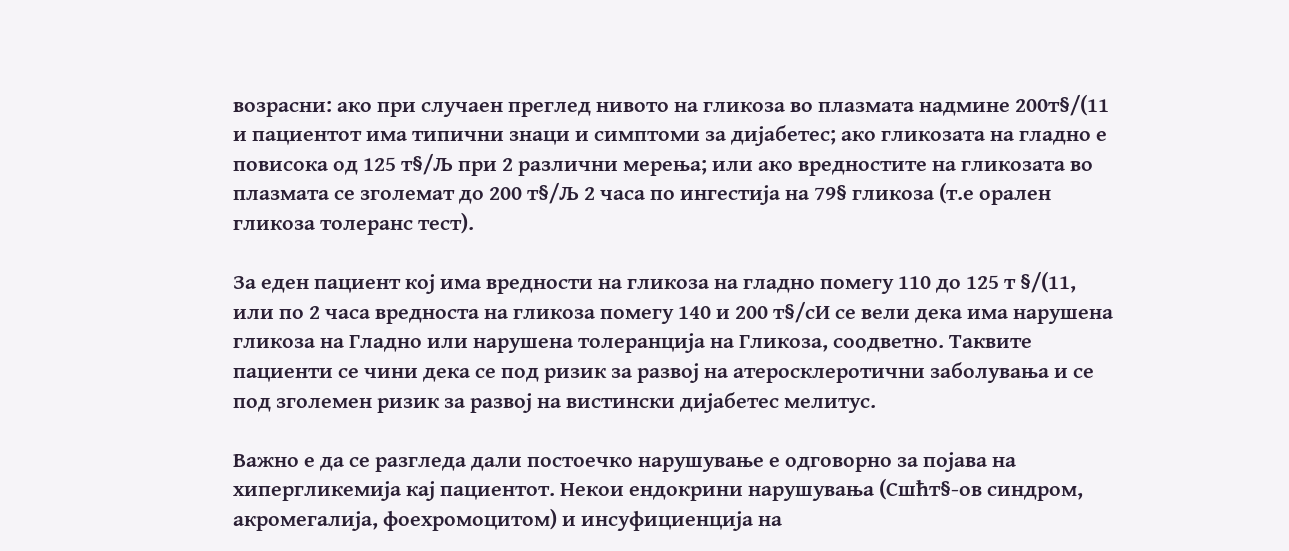возрасни: ако при случаен преглед нивото на гликоза во плазмата надмине 200т§/(11 и пациентот има типични знаци и симптоми за дијабетес; ако гликозата на гладно е повисока од 125 т§/Љ при 2 различни мерења; или ако вредностите на гликозата во плазмата се зголемат до 200 т§/Љ 2 часа по ингестија на 79§ гликоза (т.е орален гликоза толеранс тест).

За еден пациент кој има вредности на гликоза на гладно помегу 110 до 125 т §/(11, или по 2 часа вредноста на гликоза помегу 140 и 200 т§/сИ се вели дека има нарушена гликоза на Гладно или нарушена толеранција на Гликоза, соодветно. Таквите пациенти се чини дека се под ризик за развој на атеросклеротични заболувања и се под зголемен ризик за развој на вистински дијабетес мелитус.

Важно е да се разгледа дали постоечко нарушување е одговорно за појава на хипергликемија кај пациентот. Некои ендокрини нарушувања (Сшћт§-ов синдром, акромегалија, фоехромоцитом) и инсуфициенција на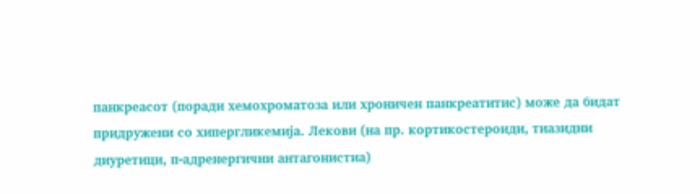панкреасот (поради хемохроматоза или хроничен панкреатитис) може да бидат придружени со хипергликемија. Лекови (на пр. кортикостероиди, тиазидни диуретици, п-адренергични антагонистиа)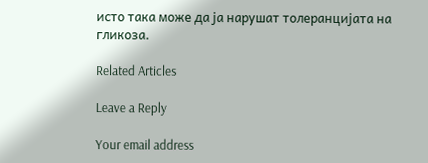исто така може да ја нарушат толеранцијата на гликоза.

Related Articles

Leave a Reply

Your email address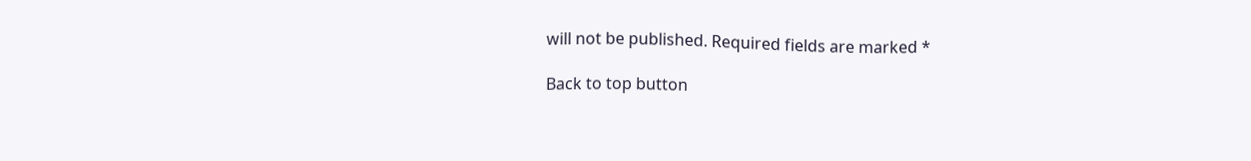will not be published. Required fields are marked *

Back to top button